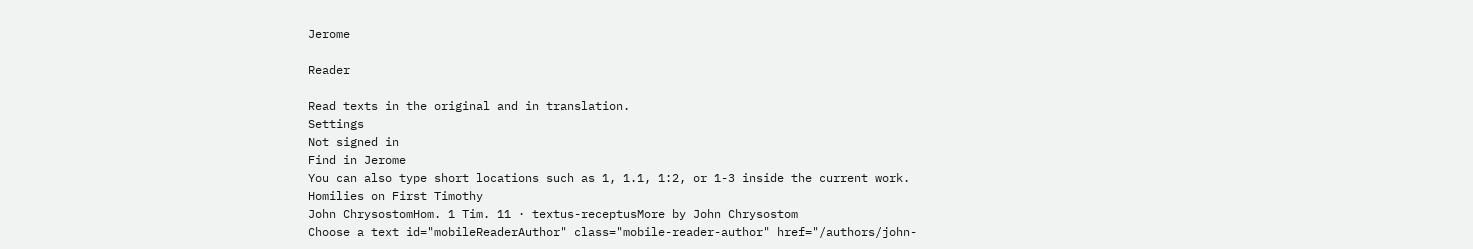Jerome

Reader

Read texts in the original and in translation.
Settings
Not signed in
Find in Jerome
You can also type short locations such as 1, 1.1, 1:2, or 1-3 inside the current work.
Homilies on First Timothy
John ChrysostomHom. 1 Tim. 11 · textus-receptusMore by John Chrysostom
Choose a text id="mobileReaderAuthor" class="mobile-reader-author" href="/authors/john-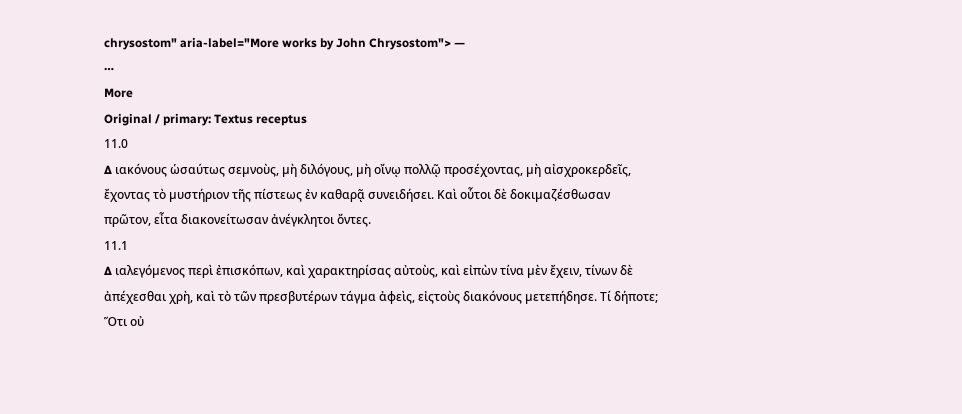chrysostom" aria-label="More works by John Chrysostom"> —
⋯
More
Original / primary: Textus receptus
11.0
∆ ιακόνους ὡσαύτως σεµνοὺς, µὴ διλόγους, µὴ οἴνῳ πολλῷ προσέχοντας, µὴ αἰσχροκερδεῖς, ἔχοντας τὸ µυστήριον τῆς πίστεως ἐν καθαρᾷ συνειδήσει. Καὶ οὗτοι δὲ δοκιµαζέσθωσαν πρῶτον, εἶτα διακονείτωσαν ἀνέγκλητοι ὄντες.
11.1
∆ ιαλεγόµενος περὶ ἐπισκόπων, καὶ χαρακτηρίσας αὐτοὺς, καὶ εἰπὼν τίνα µὲν ἔχειν, τίνων δὲ ἀπέχεσθαι χρὴ, καὶ τὸ τῶν πρεσβυτέρων τάγµα ἀφεὶς, εἰςτοὺς διακόνους µετεπήδησε. Τί δήποτε; Ὅτι οὐ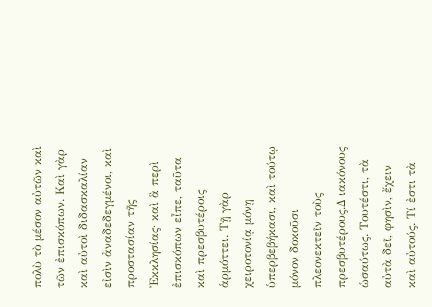πολὺ τὸ µέσον αὐτῶν καὶ τῶν ἐπισκόπων. Καὶ γὰρ καὶ αὐτοὶ διδασκαλίαν εἰσὶν ἀναδεδεγµένοι, καὶ προστασίαν τῆς Ἐκκλησίας· καὶ ἃ περὶ ἐπισκόπων εἶπε, ταῦτα καὶ πρεσβυτέροις ἁρµόττει. Τῇ γὰρ χειροτονίᾳ µόνῃ ὑπερβεβήκασι, καὶ τούτῳ µόνον δοκοῦσι πλεονεκτεῖν τοὺς πρεσβυτέρους.∆ ιακόνους ὡσαύτως. Τουτέστι, τὰ αὐτὰ δεῖ, φησὶν, ἔχειν καὶ αὐτούς. Τί ἐστι τὰ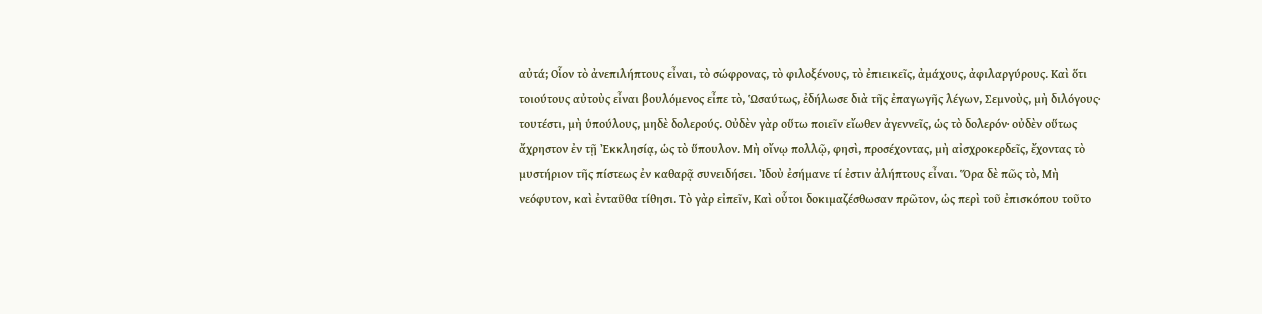αὐτά; Οἷον τὸ ἀνεπιλήπτους εἶναι, τὸ σώφρονας, τὸ φιλοξένους, τὸ ἐπιεικεῖς, ἀµάχους, ἀφιλαργύρους. Καὶ ὅτι τοιούτους αὐτοὺς εἶναι βουλόµενος εἶπε τὸ, Ὡσαύτως, ἐδήλωσε διὰ τῆς ἐπαγωγῆς λέγων, Σεµνοὺς, µὴ διλόγους· τουτέστι, µὴ ὑπούλους, µηδὲ δολερούς. Οὐδὲν γὰρ οὕτω ποιεῖν εἴωθεν ἀγεννεῖς, ὡς τὸ δολερόν· οὐδὲν οὕτως ἄχρηστον ἐν τῇ Ἐκκλησίᾳ, ὡς τὸ ὕπουλον. Μὴ οἴνῳ πολλῷ, φησὶ, προσέχοντας, µὴ αἰσχροκερδεῖς, ἔχοντας τὸ µυστήριον τῆς πίστεως ἐν καθαρᾷ συνειδήσει. Ἰδοὺ ἐσήµανε τί ἐστιν ἀλήπτους εἶναι. Ὅρα δὲ πῶς τὸ, Μὴ νεόφυτον, καὶ ἐνταῦθα τίθησι. Τὸ γὰρ εἰπεῖν, Καὶ οὗτοι δοκιµαζέσθωσαν πρῶτον, ὡς περὶ τοῦ ἐπισκόπου τοῦτο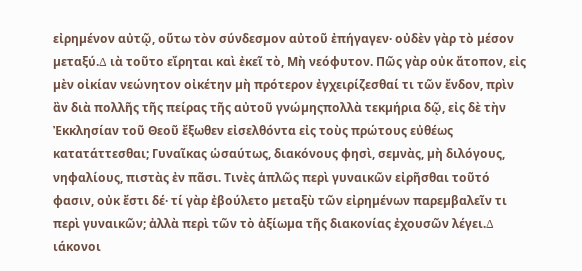εἰρηµένον αὐτῷ, οὕτω τὸν σύνδεσµον αὐτοῦ ἐπήγαγεν· οὐδὲν γὰρ τὸ µέσον µεταξύ.∆ ιὰ τοῦτο εἴρηται καὶ ἐκεῖ τὸ, Μὴ νεόφυτον. Πῶς γὰρ οὐκ ἄτοπον, εἰς µὲν οἰκίαν νεώνητον οἰκέτην µὴ πρότερον ἐγχειρίζεσθαί τι τῶν ἔνδον, πρὶν ἂν διὰ πολλῆς τῆς πείρας τῆς αὐτοῦ γνώµηςπολλὰ τεκµήρια δῷ, εἰς δὲ τὴν Ἐκκλησίαν τοῦ Θεοῦ ἔξωθεν εἰσελθόντα εἰς τοὺς πρώτους εὐθέως κατατάττεσθαι; Γυναῖκας ὡσαύτως, διακόνους φησὶ, σεµνὰς, µὴ διλόγους, νηφαλίους, πιστὰς ἐν πᾶσι. Τινὲς ἁπλῶς περὶ γυναικῶν εἰρῆσθαι τοῦτό φασιν, οὐκ ἔστι δέ· τί γὰρ ἐβούλετο µεταξὺ τῶν εἰρηµένων παρεµβαλεῖν τι περὶ γυναικῶν; ἀλλὰ περὶ τῶν τὸ ἀξίωµα τῆς διακονίας ἐχουσῶν λέγει.∆ ιάκονοι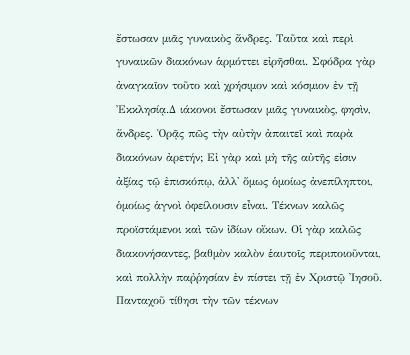ἔστωσαν µιᾶς γυναικὸς ἄνδρες. Ταῦτα καὶ περὶ γυναικῶν διακόνων ἁρµόττει εἰρῆσθαι. Σφόδρα γὰρ ἀναγκαῖον τοῦτο καὶ χρήσιµον καὶ κόσµιον ἐν τῇ Ἐκκλησίᾳ.∆ ιάκονοι ἔστωσαν µιᾶς γυναικὸς, φησὶν, ἄνδρες. Ὁρᾷς πῶς τὴν αὐτὴν ἀπαιτεῖ καὶ παρὰ διακόνων ἀρετήν; Εἰ γὰρ καὶ µὴ τῆς αὐτῆς εἰσιν ἀξίας τῷ ἐπισκόπῳ, ἀλλ' ὅµως ὁµοίως ἀνεπίληπτοι, ὁµοίως ἁγνοὶ ὀφείλουσιν εἶναι. Τέκνων καλῶς προϊστάµενοι καὶ τῶν ἰδίων οἴκων. Οἱ γὰρ καλῶς διακονήσαντες, βαθµὸν καλὸν ἑαυτοῖς περιποιοῦνται, καὶ πολλὴν παῤῥησίαν ἐν πίστει τῇ ἐν Χριστῷ Ἰησοῦ. Πανταχοῦ τίθησι τὴν τῶν τέκνων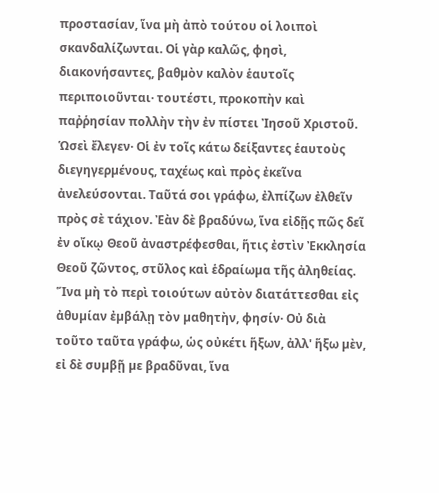προστασίαν, ἵνα µὴ ἀπὸ τούτου οἱ λοιποὶ σκανδαλίζωνται. Οἱ γὰρ καλῶς, φησὶ, διακονήσαντες, βαθµὸν καλὸν ἑαυτοῖς περιποιοῦνται· τουτέστι, προκοπὴν καὶ παῤῥησίαν πολλὴν τὴν ἐν πίστει Ἰησοῦ Χριστοῦ. Ὡσεὶ ἔλεγεν· Οἱ ἐν τοῖς κάτω δείξαντες ἑαυτοὺς διεγηγερµένους, ταχέως καὶ πρὸς ἐκεῖνα ἀνελεύσονται. Ταῦτά σοι γράφω, ἐλπίζων ἐλθεῖν πρὸς σὲ τάχιον. Ἐὰν δὲ βραδύνω, ἵνα εἰδῇς πῶς δεῖ ἐν οἴκῳ Θεοῦ ἀναστρέφεσθαι, ἥτις ἐστὶν Ἐκκλησία Θεοῦ ζῶντος, στῦλος καὶ ἑδραίωµα τῆς ἀληθείας. Ἵνα µὴ τὸ περὶ τοιούτων αὐτὸν διατάττεσθαι εἰς ἀθυµίαν ἐµβάλῃ τὸν µαθητὴν, φησίν· Οὐ διὰ τοῦτο ταῦτα γράφω, ὡς οὐκέτι ἥξων, ἀλλ' ἥξω µὲν, εἰ δὲ συµβῇ µε βραδῦναι, ἵνα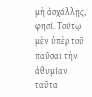µὴ ἀσχάλλῃς, φησί. Τούτῳ µὲν ὑπὲρ τοῦ παῦσαι τὴν ἀθυµίαν ταῦτα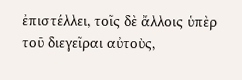ἐπιστέλλει, τοῖς δὲ ἄλλοις ὑπὲρ τοῦ διεγεῖραι αὐτοὺς,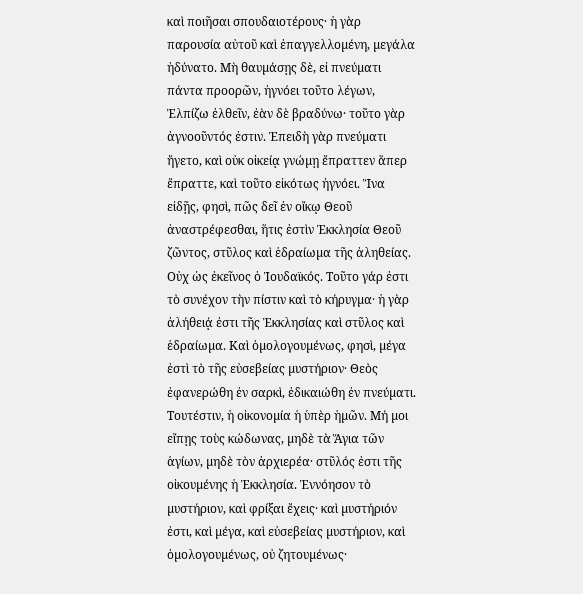καὶ ποιῆσαι σπουδαιοτέρους· ἡ γὰρ παρουσία αὐτοῦ καὶ ἐπαγγελλοµένη, µεγάλα ἠδύνατο. Μὴ θαυµάσῃς δὲ, εἰ πνεύµατι πάντα προορῶν, ἠγνόει τοῦτο λέγων, Ἐλπίζω ἐλθεῖν, ἐὰν δὲ βραδύνω· τοῦτο γὰρ ἀγνοοῦντός ἐστιν. Ἐπειδὴ γὰρ πνεύµατι ἤγετο, καὶ οὐκ οἰκείᾳ γνώµῃ ἔπραττεν ἅπερ ἔπραττε, καὶ τοῦτο εἰκότως ἠγνόει. Ἵνα εἰδῇς, φησὶ, πῶς δεῖ ἐν οἴκῳ Θεοῦ ἀναστρέφεσθαι, ἥτις ἐστὶν Ἐκκλησία Θεοῦ ζῶντος, στῦλος καὶ ἑδραίωµα τῆς ἀληθείας. Οὐχ ὡς ἐκεῖνος ὁ Ἰουδαϊκός. Τοῦτο γάρ ἐστι τὸ συνέχον τὴν πίστιν καὶ τὸ κήρυγµα· ἡ γὰρ ἀλήθειᾴ ἐστι τῆς Ἐκκλησίας καὶ στῦλος καὶ ἑδραίωµα. Καὶ ὁµολογουµένως, φησὶ, µέγα ἐστὶ τὸ τῆς εὐσεβείας µυστήριον· Θεὸς ἐφανερώθη ἐν σαρκὶ, ἐδικαιώθη ἐν πνεύµατι. Τουτέστιν, ἡ οἰκονοµία ἡ ὑπὲρ ἡµῶν. Μή µοι εἴπῃς τοὺς κώδωνας, µηδὲ τὰ Ἅγια τῶν ἁγίων, µηδὲ τὸν ἀρχιερέα· στῦλός ἐστι τῆς οἰκουµένης ἡ Ἐκκλησία. Ἐννόησον τὸ µυστήριον, καὶ φρίξαι ἔχεις· καὶ µυστήριόν ἐστι, καὶ µέγα, καὶ εὐσεβείας µυστήριον, καὶ ὁµολογουµένως, οὐ ζητουµένως·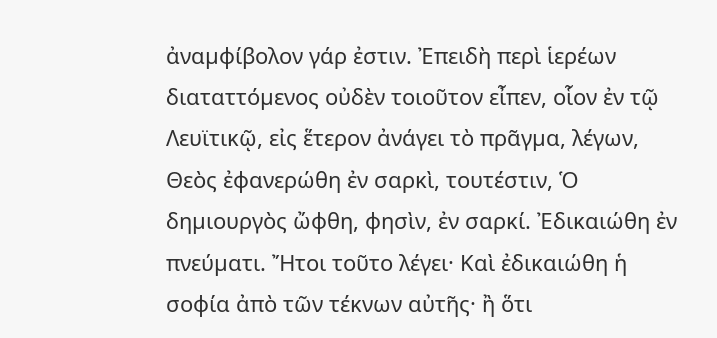ἀναµφίβολον γάρ ἐστιν. Ἐπειδὴ περὶ ἱερέων διαταττόµενος οὐδὲν τοιοῦτον εἶπεν, οἷον ἐν τῷ Λευϊτικῷ, εἰς ἕτερον ἀνάγει τὸ πρᾶγµα, λέγων, Θεὸς ἐφανερώθη ἐν σαρκὶ, τουτέστιν, Ὁ δηµιουργὸς ὤφθη, φησὶν, ἐν σαρκί. Ἐδικαιώθη ἐν πνεύµατι. Ἤτοι τοῦτο λέγει· Καὶ ἐδικαιώθη ἡ σοφία ἀπὸ τῶν τέκνων αὐτῆς· ἢ ὅτι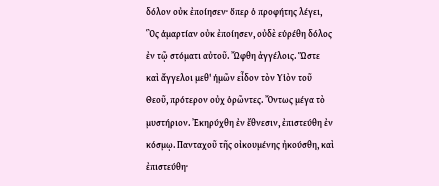δόλον οὐκ ἐποίησεν· ὅπερ ὁ προφήτης λέγει, Ὃς ἁµαρτίαν οὐκ ἐποίησεν, οὐδὲ εὑρέθη δόλος ἐν τῷ στόµατι αὐτοῦ. Ὤφθη ἀγγέλοις. Ὥστε καὶ ἄγγελοι µεθ' ἡµῶν εἶδον τὸν Υἱὸν τοῦ Θεοῦ, πρότερον οὐχ ὁρῶντες. Ὄντως µέγα τὸ µυστήριον. Ἐκηρύχθη ἐν ἔθνεσιν, ἐπιστεύθη ἐν κόσµῳ. Πανταχοῦ τῆς οἰκουµένης ἠκούσθη, καὶ ἐπιστεύθη·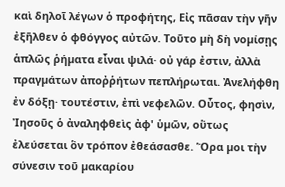καὶ δηλοῖ λέγων ὁ προφήτης, Εἰς πᾶσαν τὴν γῆν ἐξῆλθεν ὁ φθόγγος αὐτῶν. Τοῦτο µὴ δὴ νοµίσῃς ἁπλῶς ῥήµατα εἶναι ψιλά· οὐ γάρ ἐστιν, ἀλλὰ πραγµάτων ἀποῤῥήτων πεπλήρωται. Ἀνελήφθη ἐν δόξῃ· τουτέστιν, ἐπὶ νεφελῶν. Οὗτος, φησὶν, Ἰησοῦς ὁ ἀναληφθεὶς ἀφ' ὑµῶν, οὕτως ἐλεύσεται ὃν τρόπον ἐθεάσασθε. Ὅρα µοι τὴν σύνεσιν τοῦ µακαρίου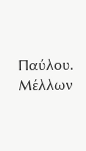Παύλου. Μέλλων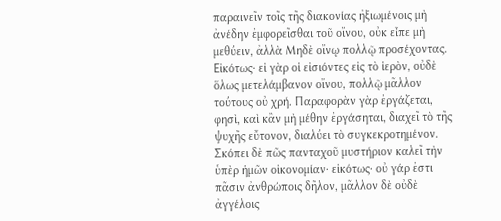παραινεῖν τοῖς τῆς διακονίας ἠξιωµένοις µὴ ἀνέδην ἐµφορεῖσθαι τοῦ οἴνου, οὐκ εἶπε µὴ µεθύειν, ἀλλὰ Μηδὲ οἴνῳ πολλῷ προσέχοντας. Εἰκότως· εἰ γὰρ οἱ εἰσιόντες εἰς τὸ ἱερὸν, οὐδὲ ὅλως µετελάµβανον οἴνου, πολλῷ µᾶλλον τούτους οὐ χρή. Παραφορὰν γὰρ ἐργάζεται, φησὶ, καὶ κἂν µὴ µέθην ἐργάσηται, διαχεῖ τὸ τῆς ψυχῆς εὔτονον, διαλύει τὸ συγκεκροτηµένον. Σκόπει δὲ πῶς πανταχοῦ µυστήριον καλεῖ τὴν ὑπὲρ ἡµῶν οἰκονοµίαν· εἰκότως· οὐ γάρ ἐστι πᾶσιν ἀνθρώποις δῆλον, µᾶλλον δὲ οὐδὲ ἀγγέλοις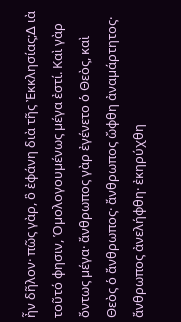ἦν δῆλον· πῶς γὰρ, ὃ ἐφάνη διὰ τῆς Ἐκκλησίας;∆ ιὰ τοῦτό φησιν, Ὁµολογουµένως µέγα ἐστί. Καὶ γὰρ ὄντως µέγα· ἄνθρωπος γὰρ ἐγένετο ὁ Θεὸς, καὶ Θεὸς ὁ ἄνθρωπος· ἄνθρωπος ὤφθη ἀναµάρτητος· ἄνθρωπος ἀνελήφθη· ἐκηρύχθη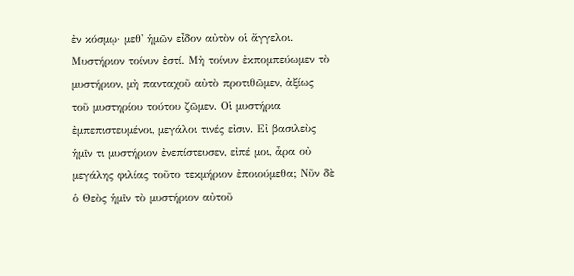ἐν κόσµῳ· µεθ' ἡµῶν εἶδον αὐτὸν οἱ ἄγγελοι. Μυστήριον τοίνυν ἐστί. Μὴ τοίνυν ἐκποµπεύωµεν τὸ µυστήριον, µὴ πανταχοῦ αὐτὸ προτιθῶµεν, ἀξίως τοῦ µυστηρίου τούτου ζῶµεν. Οἱ µυστήρια ἐµπεπιστευµένοι, µεγάλοι τινές εἰσιν. Εἰ βασιλεὺς ἡµῖν τι µυστήριον ἐνεπίστευσεν, εἰπέ µοι, ἆρα οὐ µεγάλης φιλίας τοῦτο τεκµήριον ἐποιούµεθα; Νῦν δὲ ὁ Θεὸς ἡµῖν τὸ µυστήριον αὐτοῦ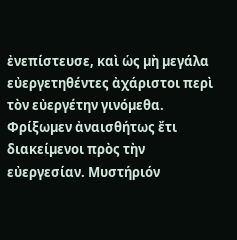ἐνεπίστευσε, καὶ ὡς µὴ µεγάλα εὐεργετηθέντες ἀχάριστοι περὶ τὸν εὐεργέτην γινόµεθα. Φρίξωµεν ἀναισθήτως ἔτι διακείµενοι πρὸς τὴν εὐεργεσίαν. Μυστήριόν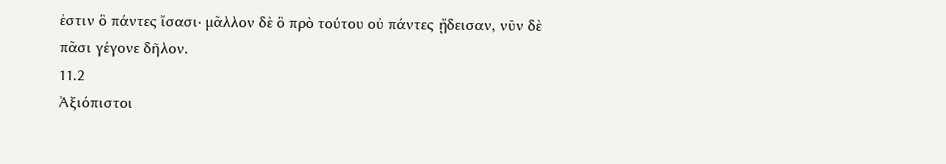ἐστιν ὃ πάντες ἴσασι· µᾶλλον δὲ ὃ πρὸ τούτου οὐ πάντες ᾔδεισαν, νῦν δὲ πᾶσι γέγονε δῆλον.
11.2
Ἀξιόπιστοι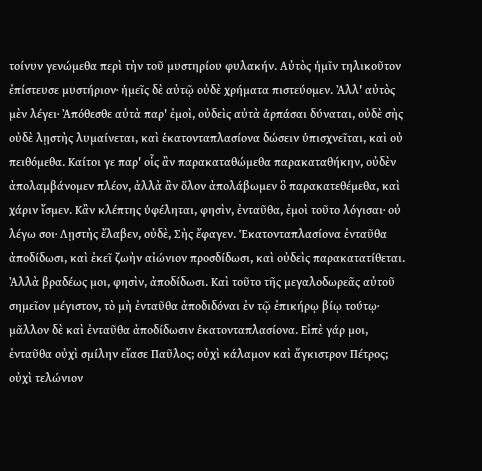τοίνυν γενώµεθα περὶ τὴν τοῦ µυστηρίου φυλακήν. Αὐτὸς ἡµῖν τηλικοῦτον ἐπίστευσε µυστήριον· ἡµεῖς δὲ αὐτῷ οὐδὲ χρήµατα πιστεύοµεν. Ἀλλ' αὐτὸς µὲν λέγει· Ἀπόθεσθε αὐτὰ παρ' ἐµοὶ, οὐδεὶς αὐτὰ ἁρπάσαι δύναται, οὐδὲ σὴς οὐδὲ λῃστὴς λυµαίνεται, καὶ ἑκατονταπλασίονα δώσειν ὑπισχνεῖται, καὶ οὐ πειθόµεθα. Καίτοι γε παρ' οἷς ἂν παρακαταθώµεθα παρακαταθήκην, οὐδὲν ἀπολαµβάνοµεν πλέον, ἀλλὰ ἂν ὅλον ἀπολάβωµεν ὃ παρακατεθέµεθα, καὶ χάριν ἴσµεν. Κἂν κλέπτης ὑφέληται, φησὶν, ἐνταῦθα, ἐµοὶ τοῦτο λόγισαι· οὐ λέγω σοι· Λῃστὴς ἔλαβεν, οὐδὲ, Σὴς ἔφαγεν. Ἑκατονταπλασίονα ἐνταῦθα ἀποδίδωσι, καὶ ἐκεῖ ζωὴν αἰώνιον προσδίδωσι, καὶ οὐδεὶς παρακατατίθεται. Ἀλλὰ βραδέως µοι, φησὶν, ἀποδίδωσι. Καὶ τοῦτο τῆς µεγαλοδωρεᾶς αὐτοῦ σηµεῖον µέγιστον, τὸ µὴ ἐνταῦθα ἀποδιδόναι ἐν τῷ ἐπικήρῳ βίῳ τούτῳ· µᾶλλον δὲ καὶ ἐνταῦθα ἀποδίδωσιν ἑκατονταπλασίονα. Εἰπὲ γάρ µοι, ἐνταῦθα οὐχὶ σµίλην εἴασε Παῦλος; οὐχὶ κάλαµον καὶ ἄγκιστρον Πέτρος; οὐχὶ τελώνιον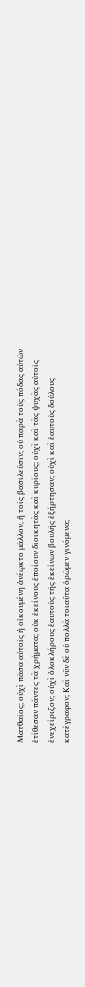Ματθαῖος; οὐχὶ πᾶσα αὐτοῖς ἡ οἰκουµένη ἀνέῳκτο µᾶλλον, ἢ τοῖς βασιλεῦσιν; οὐ παρὰ τοὺς πόδας αὐτῶν ἐτίθεσαν πάντες τὰ χρήµατα; οὐκ ἐκείνους ἐποίουν διοικητὰς καὶ κυρίους; οὐχὶ καὶ τὰς ψυχὰς αὐτοῖς ἐνεχείριζον; οὐχὶ ὁλοκλήρους ἑαυτοὺς τῆς ἐκείνων βουλῆς ἐξήρτησαν; οὐχὶ καὶ ἑαυτοὺς δούλους κατέγραφον; Καὶ νῦν δὲ οὐ πολλὰ τοιαῦτα ὁρῶµεν γινόµενα;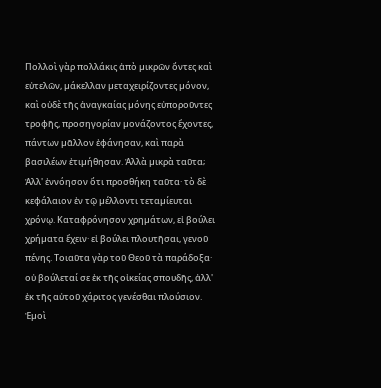Πολλοὶ γὰρ πολλάκις ἀπὸ µικρῶν ὄντες καὶ εὐτελῶν, µάκελλαν µεταχειρίζοντες µόνον, καὶ οὐδὲ τῆς ἀναγκαίας µόνης εὐποροῦντες τροφῆς, προσηγορίαν µονάζοντος ἔχοντες, πάντων µᾶλλον ἐφάνησαν, καὶ παρὰ βασιλέων ἐτιµήθησαν. Ἀλλὰ µικρὰ ταῦτα; Ἀλλ' ἐννόησον ὅτι προσθήκη ταῦτα· τὸ δὲ κεφάλαιον ἐν τῷ µέλλοντι τεταµίευται χρόνῳ. Καταφρόνησον χρηµάτων, εἰ βούλει χρήµατα ἔχειν· εἰ βούλει πλουτῆσαι, γενοῦ πένης. Τοιαῦτα γὰρ τοῦ Θεοῦ τὰ παράδοξα· οὐ βούλεταί σε ἐκ τῆς οἰκείας σπουδῆς, ἀλλ' ἐκ τῆς αὐτοῦ χάριτος γενέσθαι πλούσιον. Ἐµοὶ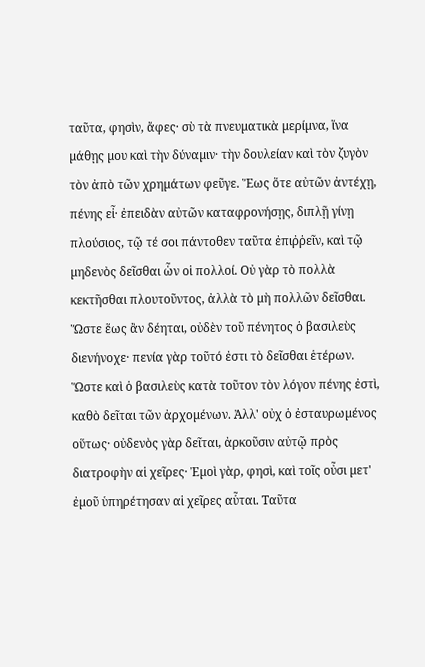ταῦτα, φησὶν, ἄφες· σὺ τὰ πνευµατικὰ µερίµνα, ἵνα µάθῃς µου καὶ τὴν δύναµιν· τὴν δουλείαν καὶ τὸν ζυγὸν τὸν ἀπὸ τῶν χρηµάτων φεῦγε. Ἕως ὅτε αὐτῶν ἀντέχῃ, πένης εἶ· ἐπειδὰν αὐτῶν καταφρονήσῃς, διπλῇ γίνῃ πλούσιος, τῷ τέ σοι πάντοθεν ταῦτα ἐπιῤῥεῖν, καὶ τῷ µηδενὸς δεῖσθαι ὧν οἱ πολλοί. Οὐ γὰρ τὸ πολλὰ κεκτῆσθαι πλουτοῦντος, ἀλλὰ τὸ µὴ πολλῶν δεῖσθαι. Ὥστε ἕως ἂν δέηται, οὐδὲν τοῦ πένητος ὁ βασιλεὺς διενήνοχε· πενία γὰρ τοῦτό ἐστι τὸ δεῖσθαι ἑτέρων. Ὥστε καὶ ὁ βασιλεὺς κατὰ τοῦτον τὸν λόγον πένης ἐστὶ, καθὸ δεῖται τῶν ἀρχοµένων. Ἀλλ' οὐχ ὁ ἐσταυρωµένος οὕτως· οὐδενὸς γὰρ δεῖται, ἀρκοῦσιν αὐτῷ πρὸς διατροφὴν αἱ χεῖρες· Ἐµοὶ γὰρ, φησὶ, καὶ τοῖς οὖσι µετ' ἐµοῦ ὑπηρέτησαν αἱ χεῖρες αὗται. Ταῦτα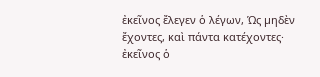ἐκεῖνος ἔλεγεν ὁ λέγων, Ὡς µηδὲν ἔχοντες, καὶ πάντα κατέχοντες· ἐκεῖνος ὁ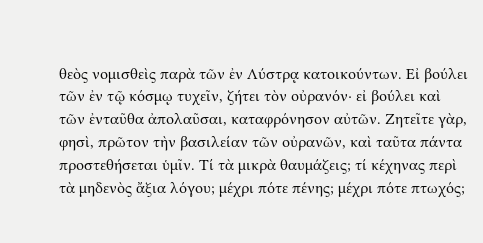θεὸς νοµισθεὶς παρὰ τῶν ἐν Λύστρᾳ κατοικούντων. Εἰ βούλει τῶν ἐν τῷ κόσµῳ τυχεῖν, ζήτει τὸν οὐρανόν· εἰ βούλει καὶ τῶν ἐνταῦθα ἀπολαῦσαι, καταφρόνησον αὐτῶν. Ζητεῖτε γὰρ, φησὶ, πρῶτον τὴν βασιλείαν τῶν οὐρανῶν, καὶ ταῦτα πάντα προστεθήσεται ὑµῖν. Τί τὰ µικρὰ θαυµάζεις; τί κέχηνας περὶ τὰ µηδενὸς ἄξια λόγου; µέχρι πότε πένης; µέχρι πότε πτωχός;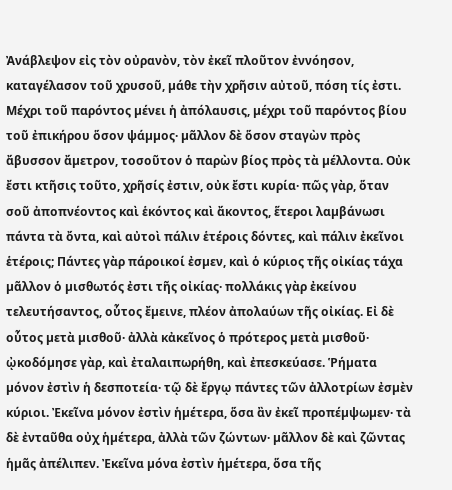Ἀνάβλεψον εἰς τὸν οὐρανὸν, τὸν ἐκεῖ πλοῦτον ἐννόησον, καταγέλασον τοῦ χρυσοῦ, µάθε τὴν χρῆσιν αὐτοῦ, πόση τίς ἐστι. Μέχρι τοῦ παρόντος µένει ἡ ἀπόλαυσις, µέχρι τοῦ παρόντος βίου τοῦ ἐπικήρου ὅσον ψάµµος· µᾶλλον δὲ ὅσον σταγὼν πρὸς ἄβυσσον ἄµετρον, τοσοῦτον ὁ παρὼν βίος πρὸς τὰ µέλλοντα. Οὐκ ἔστι κτῆσις τοῦτο, χρῆσίς ἐστιν, οὐκ ἔστι κυρία· πῶς γὰρ, ὅταν σοῦ ἀποπνέοντος καὶ ἑκόντος καὶ ἄκοντος, ἕτεροι λαµβάνωσι πάντα τὰ ὄντα, καὶ αὐτοὶ πάλιν ἑτέροις δόντες, καὶ πάλιν ἐκεῖνοι ἑτέροις; Πάντες γὰρ πάροικοί ἐσµεν, καὶ ὁ κύριος τῆς οἰκίας τάχα µᾶλλον ὁ µισθωτός ἐστι τῆς οἰκίας· πολλάκις γὰρ ἐκείνου τελευτήσαντος, οὗτος ἔµεινε, πλέον ἀπολαύων τῆς οἰκίας. Εἰ δὲ οὗτος µετὰ µισθοῦ· ἀλλὰ κἀκεῖνος ὁ πρότερος µετὰ µισθοῦ· ᾠκοδόµησε γὰρ, καὶ ἐταλαιπωρήθη, καὶ ἐπεσκεύασε. Ῥήµατα µόνον ἐστὶν ἡ δεσποτεία· τῷ δὲ ἔργῳ πάντες τῶν ἀλλοτρίων ἐσµὲν κύριοι. Ἐκεῖνα µόνον ἐστὶν ἡµέτερα, ὅσα ἂν ἐκεῖ προπέµψωµεν· τὰ δὲ ἐνταῦθα οὐχ ἡµέτερα, ἀλλὰ τῶν ζώντων· µᾶλλον δὲ καὶ ζῶντας ἡµᾶς ἀπέλιπεν. Ἐκεῖνα µόνα ἐστὶν ἡµέτερα, ὅσα τῆς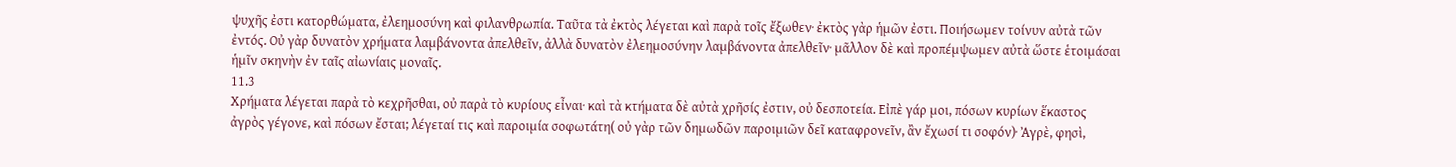ψυχῆς ἐστι κατορθώµατα, ἐλεηµοσύνη καὶ φιλανθρωπία. Ταῦτα τὰ ἐκτὸς λέγεται καὶ παρὰ τοῖς ἔξωθεν· ἐκτὸς γὰρ ἡµῶν ἐστι. Ποιήσωµεν τοίνυν αὐτὰ τῶν ἐντός. Οὐ γὰρ δυνατὸν χρήµατα λαµβάνοντα ἀπελθεῖν, ἀλλὰ δυνατὸν ἐλεηµοσύνην λαµβάνοντα ἀπελθεῖν· µᾶλλον δὲ καὶ προπέµψωµεν αὐτὰ ὥστε ἑτοιµάσαι ἡµῖν σκηνὴν ἐν ταῖς αἰωνίαις µοναῖς.
11.3
Χρήµατα λέγεται παρὰ τὸ κεχρῆσθαι, οὐ παρὰ τὸ κυρίους εἶναι· καὶ τὰ κτήµατα δὲ αὐτὰ χρῆσίς ἐστιν, οὐ δεσποτεία. Εἰπὲ γάρ µοι, πόσων κυρίων ἕκαστος ἀγρὸς γέγονε, καὶ πόσων ἔσται; λέγεταί τις καὶ παροιµία σοφωτάτη( οὐ γὰρ τῶν δηµωδῶν παροιµιῶν δεῖ καταφρονεῖν, ἂν ἔχωσί τι σοφόν)· Ἀγρὲ, φησὶ,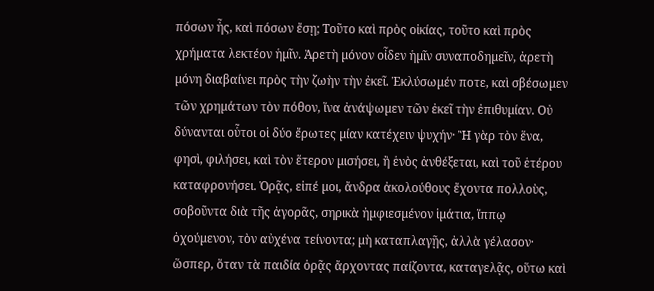πόσων ἦς, καὶ πόσων ἔσῃ; Τοῦτο καὶ πρὸς οἰκίας, τοῦτο καὶ πρὸς χρήµατα λεκτέον ἡµῖν. Ἀρετὴ µόνον οἶδεν ἡµῖν συναποδηµεῖν, ἀρετὴ µόνη διαβαίνει πρὸς τὴν ζωὴν τὴν ἐκεῖ. Ἐκλύσωµέν ποτε, καὶ σβέσωµεν τῶν χρηµάτων τὸν πόθον, ἵνα ἀνάψωµεν τῶν ἐκεῖ τὴν ἐπιθυµίαν. Οὐ δύνανται οὗτοι οἱ δύο ἔρωτες µίαν κατέχειν ψυχήν· Ἢ γὰρ τὸν ἕνα, φησὶ, φιλήσει, καὶ τὸν ἕτερον µισήσει, ἢ ἑνὸς ἀνθέξεται, καὶ τοῦ ἑτέρου καταφρονήσει. Ὁρᾷς, εἰπέ µοι, ἄνδρα ἀκολούθους ἔχοντα πολλοὺς, σοβοῦντα διὰ τῆς ἀγορᾶς, σηρικὰ ἠµφιεσµένον ἱµάτια, ἵππῳ ὀχούµενον, τὸν αὐχένα τείνοντα; µὴ καταπλαγῇς, ἀλλὰ γέλασον· ὥσπερ, ὅταν τὰ παιδία ὁρᾷς ἄρχοντας παίζοντα, καταγελᾷς, οὕτω καὶ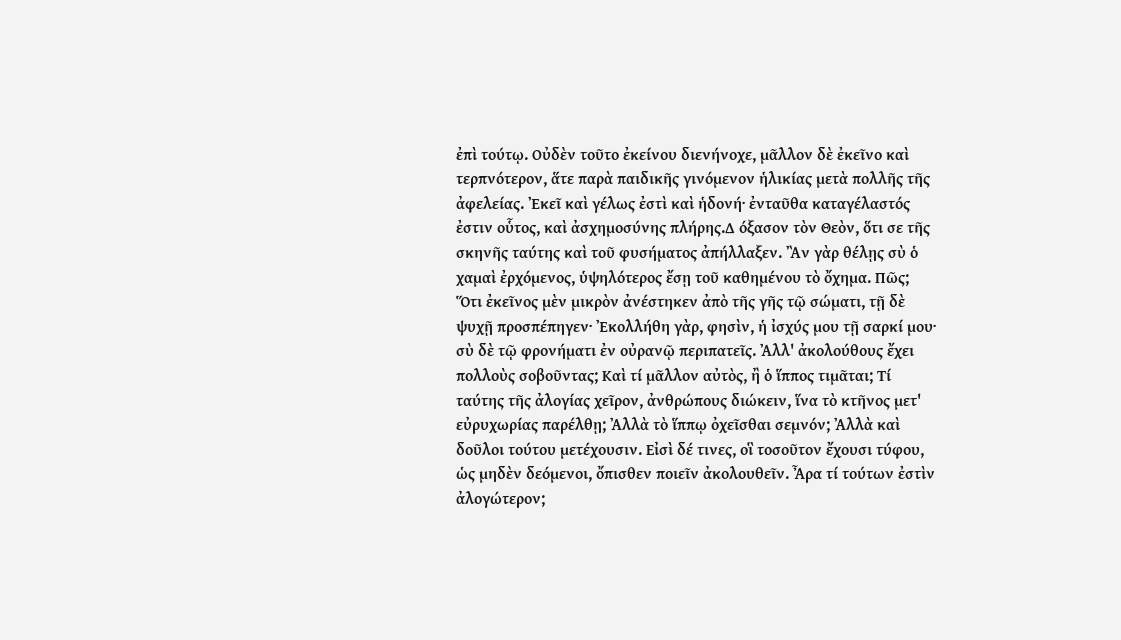ἐπὶ τούτῳ. Οὐδὲν τοῦτο ἐκείνου διενήνοχε, µᾶλλον δὲ ἐκεῖνο καὶ τερπνότερον, ἅτε παρὰ παιδικῆς γινόµενον ἡλικίας µετὰ πολλῆς τῆς ἀφελείας. Ἐκεῖ καὶ γέλως ἐστὶ καὶ ἡδονή· ἐνταῦθα καταγέλαστός ἐστιν οὗτος, καὶ ἀσχηµοσύνης πλήρης.∆ όξασον τὸν Θεὸν, ὅτι σε τῆς σκηνῆς ταύτης καὶ τοῦ φυσήµατος ἀπήλλαξεν. Ἂν γὰρ θέλῃς σὺ ὁ χαµαὶ ἐρχόµενος, ὑψηλότερος ἔσῃ τοῦ καθηµένου τὸ ὄχηµα. Πῶς; Ὅτι ἐκεῖνος µὲν µικρὸν ἀνέστηκεν ἀπὸ τῆς γῆς τῷ σώµατι, τῇ δὲ ψυχῇ προσπέπηγεν· Ἐκολλήθη γὰρ, φησὶν, ἡ ἰσχύς µου τῇ σαρκί µου· σὺ δὲ τῷ φρονήµατι ἐν οὐρανῷ περιπατεῖς. Ἀλλ' ἀκολούθους ἔχει πολλοὺς σοβοῦντας; Καὶ τί µᾶλλον αὐτὸς, ἢ ὁ ἵππος τιµᾶται; Τί ταύτης τῆς ἀλογίας χεῖρον, ἀνθρώπους διώκειν, ἵνα τὸ κτῆνος µετ' εὐρυχωρίας παρέλθῃ; Ἀλλὰ τὸ ἵππῳ ὀχεῖσθαι σεµνόν; Ἀλλὰ καὶ δοῦλοι τούτου µετέχουσιν. Εἰσὶ δέ τινες, οἳ τοσοῦτον ἔχουσι τύφου, ὡς µηδὲν δεόµενοι, ὄπισθεν ποιεῖν ἀκολουθεῖν. Ἆρα τί τούτων ἐστὶν ἀλογώτερον;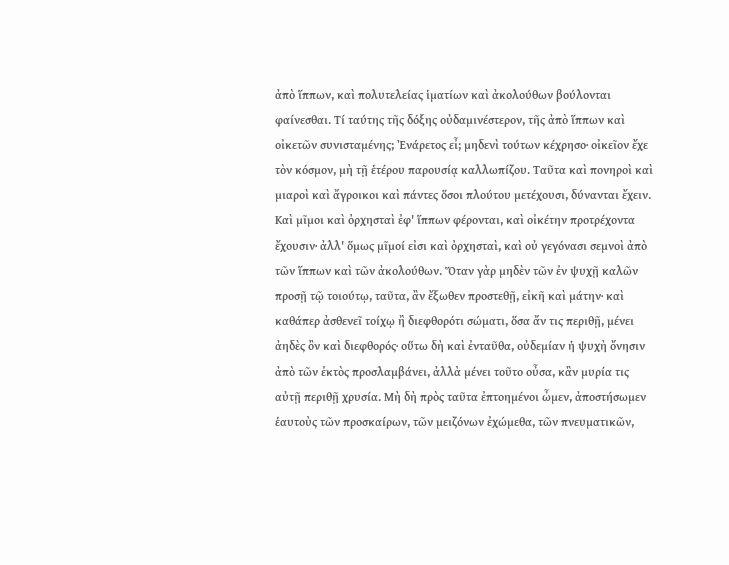ἀπὸ ἵππων, καὶ πολυτελείας ἱµατίων καὶ ἀκολούθων βούλονται φαίνεσθαι. Τί ταύτης τῆς δόξης οὐδαµινέστερον, τῆς ἀπὸ ἵππων καὶ οἰκετῶν συνισταµένης; Ἐνάρετος εἶ; µηδενὶ τούτων κέχρησο· οἰκεῖον ἔχε τὸν κόσµον, µὴ τῇ ἑτέρου παρουσίᾳ καλλωπίζου. Ταῦτα καὶ πονηροὶ καὶ µιαροὶ καὶ ἄγροικοι καὶ πάντες ὅσοι πλούτου µετέχουσι, δύνανται ἔχειν. Καὶ µῖµοι καὶ ὀρχησταὶ ἐφ' ἵππων φέρονται, καὶ οἰκέτην προτρέχοντα ἔχουσιν· ἀλλ' ὅµως µῖµοί εἰσι καὶ ὀρχησταὶ, καὶ οὐ γεγόνασι σεµνοὶ ἀπὸ τῶν ἵππων καὶ τῶν ἀκολούθων. Ὅταν γὰρ µηδὲν τῶν ἐν ψυχῇ καλῶν προσῇ τῷ τοιούτῳ, ταῦτα, ἂν ἔξωθεν προστεθῇ, εἰκῆ καὶ µάτην· καὶ καθάπερ ἀσθενεῖ τοίχῳ ἢ διεφθορότι σώµατι, ὅσα ἄν τις περιθῇ, µένει ἀηδὲς ὂν καὶ διεφθορός· οὕτω δὴ καὶ ἐνταῦθα, οὐδεµίαν ἡ ψυχὴ ὄνησιν ἀπὸ τῶν ἐκτὸς προσλαµβάνει, ἀλλὰ µένει τοῦτο οὖσα, κἂν µυρία τις αὐτῇ περιθῇ χρυσία. Μὴ δὴ πρὸς ταῦτα ἐπτοηµένοι ὦµεν, ἀποστήσωµεν ἑαυτοὺς τῶν προσκαίρων, τῶν µειζόνων ἐχώµεθα, τῶν πνευµατικῶν,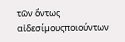τῶν ὄντως αἰδεσίµουςποιούντων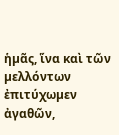ἡµᾶς, ἵνα καὶ τῶν µελλόντων ἐπιτύχωµεν ἀγαθῶν,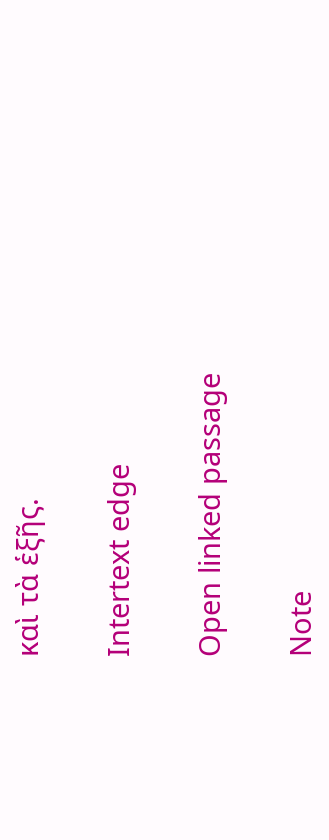καὶ τὰ ἑξῆς.

Intertext edge

Open linked passage

Note